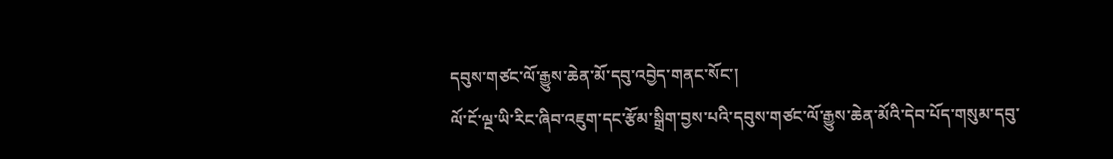དབུས་གཙང་ལོ་རྒྱུས་ཆེན་མོ་དབུ་འབྱེད་གནང་སོང་།
ལོ་ངོ་ལྔ་ཡི་རིང་ཞིབ་འཇུག་དང་རྩོམ་སྒྲིག་བྱས་པའི་དབུས་གཙང་ལོ་རྒྱུས་ཆེན་མོའི་དེབ་པོད་གསུམ་དབུ་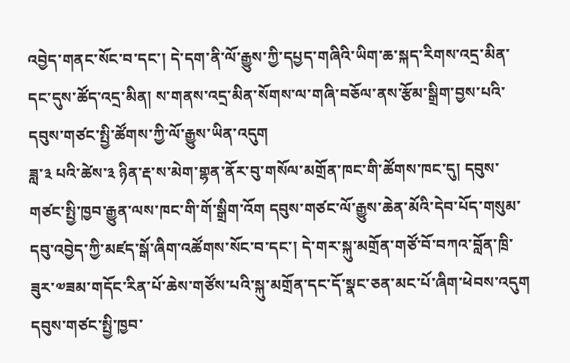འབྱེད་གནང་སོང་བ་དང་། དེ་དག་ནི་ལོ་རྒྱུས་ཀྱི་དཔྱད་གཞིའི་ཡིག་ཆ་སྐད་རིགས་འདྲ་མིན་དང་དུས་ཚོད་འདྲ་མིན། ས་གནས་འདྲ་མིན་སོགས་ལ་གཞི་བཅོལ་ནས་རྩོམ་སྒྲིག་བྱས་པའི་དབུས་གཙང་སྤྱི་ཚོགས་ཀྱི་ལོ་རྒྱུས་ཡིན་འདུག
ཟླ་༣ པའི་ཚེས་༣ ཉིན་རྡ་ས་མེག་གྷན་ནོར་བུ་གསོལ་མགྲོན་ཁང་གི་ཚོགས་ཁང་དུ། དབུས་གཙང་སྤྱི་ཁྱབ་རྒྱུན་ལས་ཁང་གི་གོ་སྒྲིག་འོག དབུས་གཙང་ལོ་རྒྱུས་ཆེན་མོའི་དེབ་པོད་གསུམ་དབུ་འབྱེད་ཀྱི་མཛད་སྒོ་ཞིག་འཚོགས་སོང་བ་དང་། དེ་གར་སྐུ་མགྲོན་གཙོ་བོ་བཀའ་བློན་ཁྲི་ཟུར་༧ཟམ་གདོང་རིན་པོ་ཆེས་གཙོས་པའི་སྐུ་མགྲོན་དང་དོ་སྣང་ཅན་མང་པོ་ཞིག་ཕེབས་འདུག
དབུས་གཙང་སྤྱི་ཁྱབ་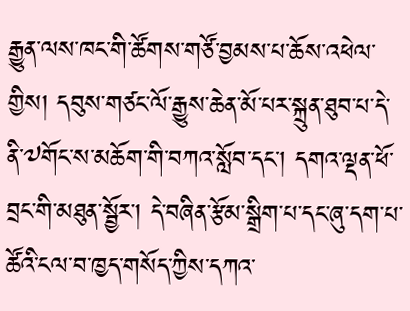རྒྱུན་ལས་ཁང་གི་ཚོགས་གཙོ་བྱམས་པ་ཆོས་འཕེལ་གྱིས། དབུས་གཙང་ལོ་རྒྱུས་ཆེན་མོ་པར་སྐྲུན་ཐུབ་པ་དེ་ནི་༧གོང་ས་མཆོག་གི་བཀའ་སློབ་དང་། དགའ་ལྡན་ཕོ་བྲང་གི་མཐུན་སྦྱོར་། དེ་བཞིན་རྩོམ་སྒྲིག་པ་དང་ཞུ་དག་པ་ཚོའི་ངལ་བ་ཁྱད་གསོད་ཀྱིས་དཀའ་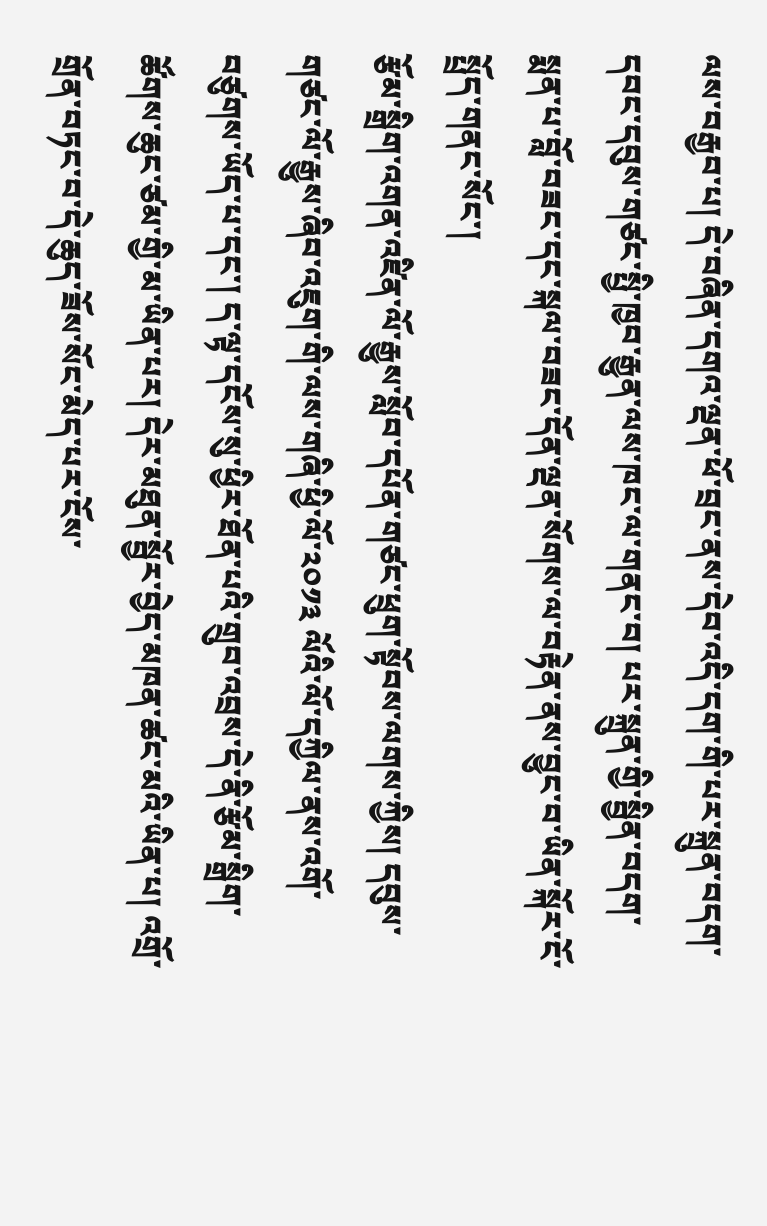ལས་བརྒྱབ་པ། དེ་བཞིན་དགའ་ལྡན་ཕོ་བྲང་ནས་དེབ་འདི་དག་གི་པར་སྐྲུན་བདག་དབང་དབུས་གཙང་སྤྱི་ཁྱབ་རྒྱུན་ལས་ཁང་ལ་གནང་བ། པར་སྐྲུན་གྱི་སྦྱིན་བདག་སྨན་པ་བློ་བཟང་དང་སྐལ་བཟང་དོན་ལྡན་སོགས་ལ་བརྟེན་ནས་བྱུང་བ་ཡིན་སྐོར་ངོ་སྤྲོད་གནང་སོང་།
རྩོམ་སྒྲིག་འགན་འཛིན་ལོ་རྒྱུས་སློབ་དཔོན་གཙང་ཕྲུག་སྟོབས་ལགས་ཀྱིས། དབུས་གཙང་ལོ་རྒྱུས་ཞིབ་འཇུག་གི་ལས་གཞི་ཕྱི་ལོ་༢༠༡༣ ལོའི་ལོ་དཀྱིལ་ནས་འགོ་བཙུགས་ཡོད་པ་དང་། ད་ལྟ་དངོས་སུ་ཕྱིར་ཐོན་པའི་གྲུབ་འབྲས་དེ་ནི་རྩོམ་སྒྲིག་ཚོགས་ཆུང་ཙམ་གྱི་མ་ཡིན་པར། དེར་མཐུན་སྦྱོར་བྱེད་མཁན་ཚང་མའི་ཡིན་པ། འགྲོ་གྲོན་བཏང་བ་དེ་ཆུད་ཟོས་སོང་མེད་པར་ངོས་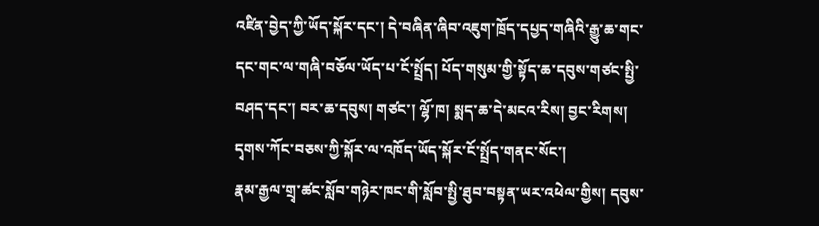འཛིན་བྱེད་ཀྱི་ཡོད་སྐོར་དང་། དེ་བཞིན་ཞིབ་འཇུག་ཁྲོད་དཔྱད་གཞིའི་རྒྱུ་ཆ་གང་དང་གང་ལ་གཞི་བཅོལ་ཡོད་པ་ངོ་སྤྲོད། པོད་གསུམ་གྱི་སྟོད་ཆ་དབུས་གཙང་སྤྱི་བཤད་དང་། བར་ཆ་དབུས། གཙང་། ལྷོ་ཁ། སྨད་ཆ་དེ་མངའ་རིས། བྱང་རིགས། དྭགས་ཀོང་བཅས་ཀྱི་སྐོར་ལ་འཁོད་ཡོད་སྐོར་ངོ་སྤྲོད་གནང་སོང་།
རྣམ་རྒྱལ་གྲྭ་ཚང་སློབ་གཉེར་ཁང་གི་སློབ་སྤྱི་ཐུབ་བསྟན་ཡར་འཕེལ་གྱིས། དབུས་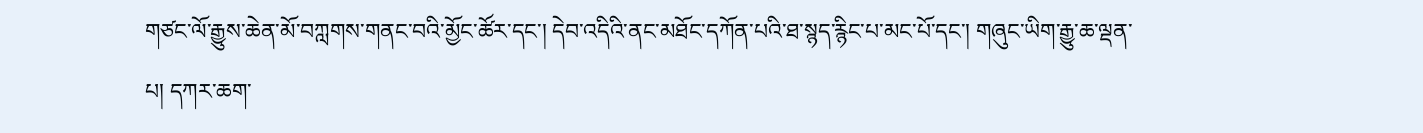གཙང་ལོ་རྒྱུས་ཆེན་མོ་བཀླགས་གནང་བའི་མྱོང་ཚོར་དང་། དེབ་འདིའི་ནང་མཐོང་དཀོན་པའི་ཐ་སྙད་རྙིང་པ་མང་པོ་དང་། གཞུང་ཡིག་རྒྱུ་ཆ་ལྡན་པ། དཀར་ཆག་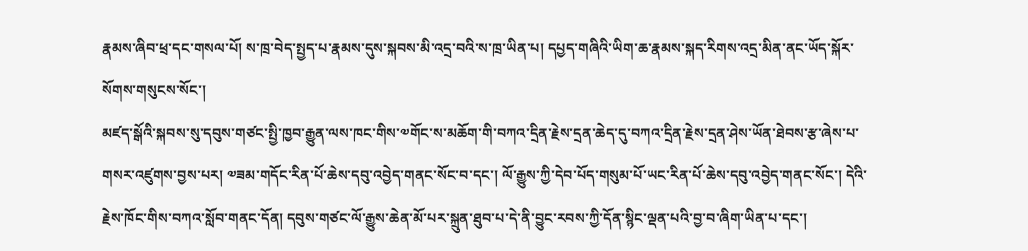རྣམས་ཞིབ་ཕྲ་དང་གསལ་པོ། ས་ཁྲ་བེད་སྤྱད་པ་རྣམས་དུས་སྐབས་མི་འདྲ་བའི་ས་ཁྲ་ཡིན་པ། དཔྱད་གཞིའི་ཡིག་ཆ་རྣམས་སྐད་རིགས་འདྲ་མིན་ནང་ཡོད་སྐོར་སོགས་གསུངས་སོང་།
མཛད་སྒོའི་སྐབས་སུ་དབུས་གཙང་སྤྱི་ཁྱབ་རྒྱུན་ལས་ཁང་གིས་༧གོང་ས་མཆོག་གི་བཀའ་དྲིན་རྗེས་དྲན་ཆེད་དུ་བཀའ་དྲིན་རྗེས་དྲན་ཤེས་ཡོན་ཐེབས་རྩ་ཞེས་པ་གསར་འཛུགས་བྱས་པར། ༧ཟམ་གདོང་རིན་པོ་ཆེས་དབུ་འབྱེད་གནང་སོང་བ་དང་། ལོ་རྒྱུས་ཀྱི་དེབ་པོད་གསུམ་པོ་ཡང་རིན་པོ་ཆེས་དབུ་འབྱེད་གནང་སོང་། དེའི་རྗེས་ཁོང་གིས་བཀའ་སློབ་གནང་དོན། དབུས་གཙང་ལོ་རྒྱུས་ཆེན་མོ་པར་སྐྲུན་ཐུབ་པ་དེ་ནི་བྱུང་རབས་ཀྱི་དོན་སྙིང་ལྡན་པའི་བྱ་བ་ཞིག་ཡིན་པ་དང་།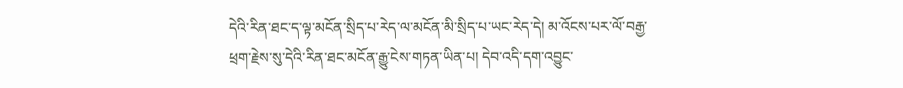དེའི་རིན་ཐང་ད་ལྟ་མངོན་སྲིད་པ་རེད་ལ་མངོན་མི་སྲིད་པ་ཡང་རེད་དེ། མ་འོངས་པར་ལོ་བརྒྱ་ཕྲག་རྗེས་སུ་དེའི་རིན་ཐང་མངོན་རྒྱུ་ངེས་གཏན་ཡིན་པ། དེབ་འདི་དག་འབྱུང་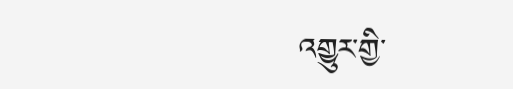འགྱུར་གྱི་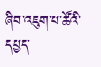ཞིབ་འཇུག་པ་ཚོའི་དཔྱད་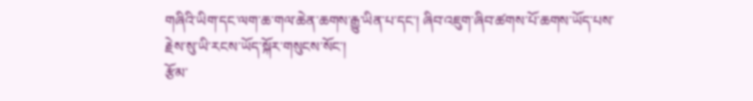གཞིའི་ཡིག་དང་ལག་ཆ་གལ་ཆེན་ཆགས་རྒྱུ་ཡིན་པ་དང་། ཞིབ་འཇུག་ཞིབ་ཚགས་པོ་ཆགས་ཡོད་པས་རྗེས་སུ་ཡི་རངས་ཡོད་སྐོར་གསུངས་སོང་།
རྩོམ་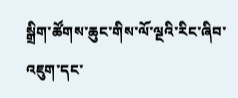སྒྲིག་ཚོགས་ཆུང་གིས་ལོ་ལྔའི་རིང་ཞིབ་འཇུག་དང་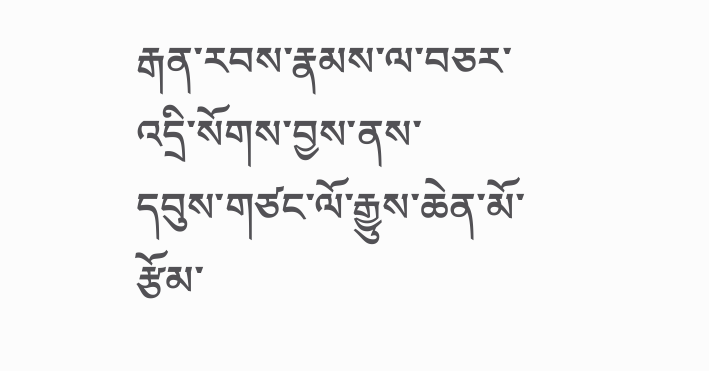རྒན་རབས་རྣམས་ལ་བཅར་འདྲི་སོགས་བྱས་ནས་
དབུས་གཙང་ལོ་རྒྱུས་ཆེན་མོ་རྩོམ་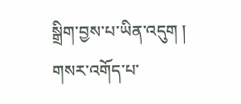སྒྲིག་བྱས་པ་ཡིན་འདུག །
གསར་འགོད་པ་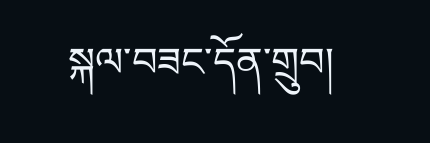སྐལ་བཟང་དོན་གྲུབ།